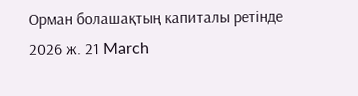Орман болашақтың капиталы ретінде
2026 ж. 21 March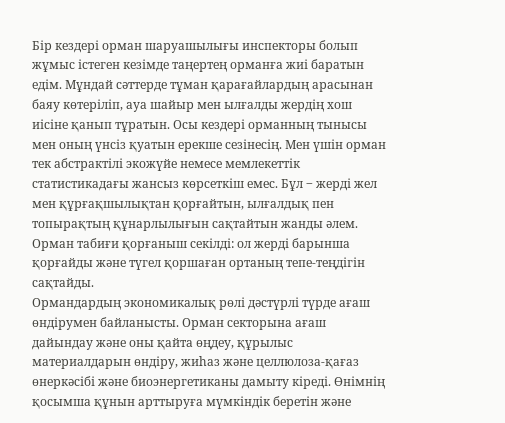Бір кездері орман шаруашылығы инспекторы болып жұмыс істеген кезімде таңертең орманға жиі баратын едім. Мұндай сәттерде тұман қарағайлардың арасынан баяу көтеріліп, ауа шайыр мен ылғалды жердің хош иісіне қанып тұратын. Осы кездері орманның тынысы мен оның үнсіз қуатын ерекше сезінесің. Мен үшін орман тек абстрактілі экожүйе немесе мемлекеттік статистикадағы жансыз көрсеткіш емес. Бұл ‒ жерді жел мен құрғақшылықтан қорғайтын, ылғалдық пен топырақтың құнарлылығын сақтайтын жанды әлем. Орман табиғи қорғаныш секілді: ол жерді барынша қорғайды және түгел қоршаған ортаның тепе-теңдігін сақтайды.
Ормандардың экономикалық рөлі дәстүрлі түрде ағаш өндірумен байланысты. Орман секторына ағаш дайындау және оны қайта өңдеу, құрылыс материалдарын өндіру, жиһаз және целлюлоза-қағаз өнеркәсібі және биоэнергетиканы дамыту кіреді. Өнімнің қосымша құнын арттыруға мүмкіндік беретін және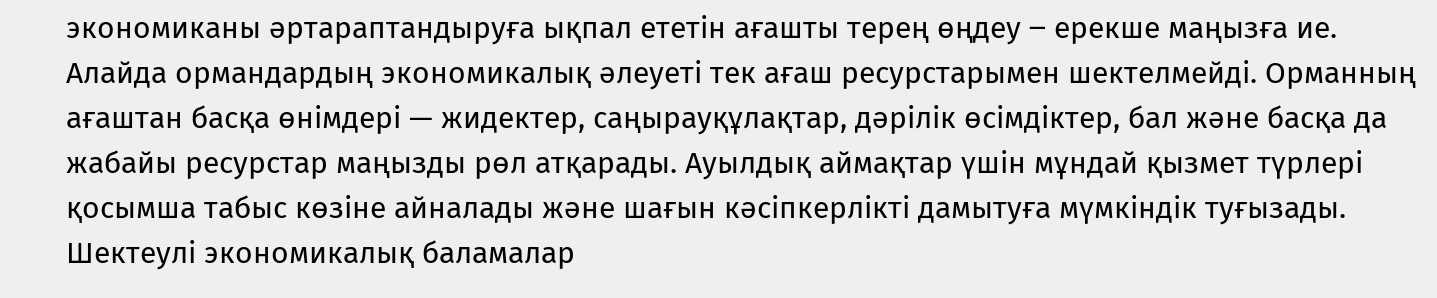экономиканы әртараптандыруға ықпал ететін ағашты терең өңдеу ‒ ерекше маңызға ие.
Алайда ормандардың экономикалық әлеуеті тек ағаш ресурстарымен шектелмейді. Орманның ағаштан басқа өнімдері — жидектер, саңырауқұлақтар, дәрілік өсімдіктер, бал және басқа да жабайы ресурстар маңызды рөл атқарады. Ауылдық аймақтар үшін мұндай қызмет түрлері қосымша табыс көзіне айналады және шағын кәсіпкерлікті дамытуға мүмкіндік туғызады. Шектеулі экономикалық баламалар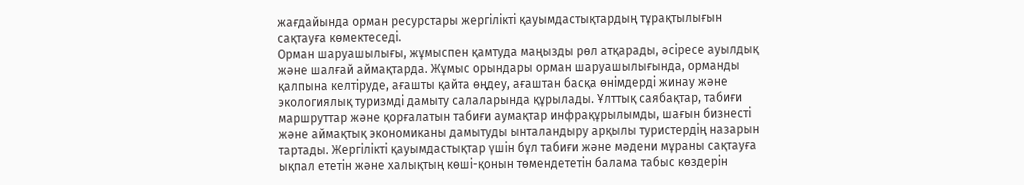жағдайында орман ресурстары жергілікті қауымдастықтардың тұрақтылығын сақтауға көмектеседі.
Орман шаруашылығы, жұмыспен қамтуда маңызды рөл атқарады, әсіресе ауылдық және шалғай аймақтарда. Жұмыс орындары орман шаруашылығында, орманды қалпына келтіруде, ағашты қайта өңдеу, ағаштан басқа өнімдерді жинау және экологиялық туризмді дамыту салаларында құрылады. Ұлттық саябақтар, табиғи маршруттар және қорғалатын табиғи аумақтар инфрақұрылымды, шағын бизнесті және аймақтық экономиканы дамытуды ынталандыру арқылы туристердің назарын тартады. Жергілікті қауымдастықтар үшін бұл табиғи және мәдени мұраны сақтауға ықпал ететін және халықтың көші-қонын төмендететін балама табыс көздерін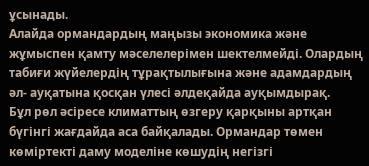ұсынады.
Алайда ормандардың маңызы экономика және жұмыспен қамту мәселелерімен шектелмейді. Олардың табиғи жүйелердің тұрақтылығына және адамдардың әл- ауқатына қосқан үлесі әлдеқайда ауқымдырақ.
Бұл рөл әсіресе климаттың өзгеру қарқыны артқан бүгінгі жағдайда аса байқалады. Ормандар төмен көміртекті даму моделіне көшудің негізгі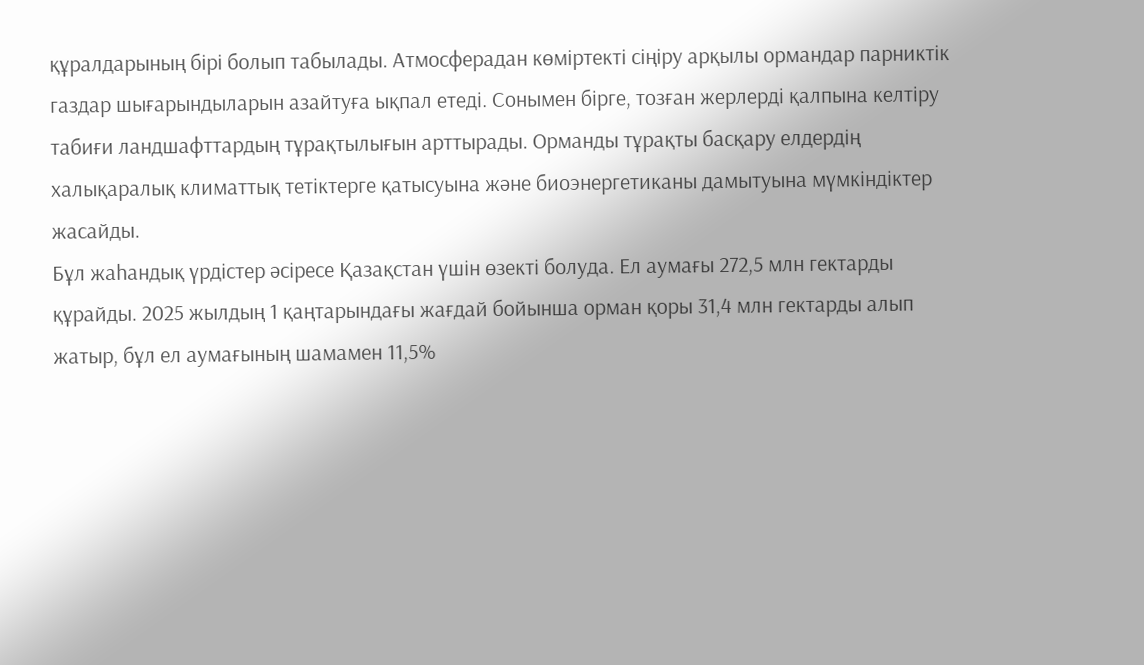құралдарының бірі болып табылады. Атмосферадан көміртекті сіңіру арқылы ормандар парниктік газдар шығарындыларын азайтуға ықпал етеді. Сонымен бірге, тозған жерлерді қалпына келтіру табиғи ландшафттардың тұрақтылығын арттырады. Орманды тұрақты басқару елдердің халықаралық климаттық тетіктерге қатысуына және биоэнергетиканы дамытуына мүмкіндіктер жасайды.
Бұл жаһандық үрдістер әсіресе Қазақстан үшін өзекті болуда. Ел аумағы 272,5 млн гектарды құрайды. 2025 жылдың 1 қаңтарындағы жағдай бойынша орман қоры 31,4 млн гектарды алып жатыр, бұл ел аумағының шамамен 11,5%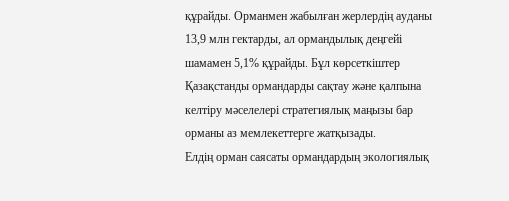құрайды. Орманмен жабылған жерлердің ауданы 13,9 млн гектарды, ал ормандылық деңгейі шамамен 5,1% құрайды. Бұл көрсеткіштер Қазақстанды ормандарды сақтау және қалпына келтіру мәселелері стратегиялық маңызы бар орманы аз мемлекеттерге жатқызады.
Елдің орман саясаты ормандардың экологиялық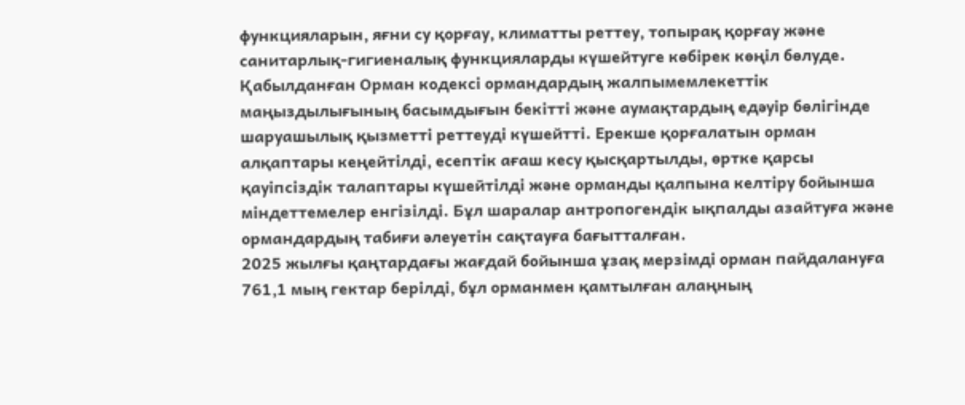функцияларын, яғни су қорғау, климатты реттеу, топырақ қорғау және санитарлық-гигиеналық функцияларды күшейтуге көбірек көңіл бөлуде. Қабылданған Орман кодексі ормандардың жалпымемлекеттік маңыздылығының басымдығын бекітті және аумақтардың едәуір бөлігінде шаруашылық қызметті реттеуді күшейтті. Ерекше қорғалатын орман алқаптары кеңейтілді, есептік ағаш кесу қысқартылды, өртке қарсы қауіпсіздік талаптары күшейтілді және орманды қалпына келтіру бойынша міндеттемелер енгізілді. Бұл шаралар антропогендік ықпалды азайтуға және ормандардың табиғи әлеуетін сақтауға бағытталған.
2025 жылғы қаңтардағы жағдай бойынша ұзақ мерзімді орман пайдалануға 761,1 мың гектар берілді, бұл орманмен қамтылған алаңның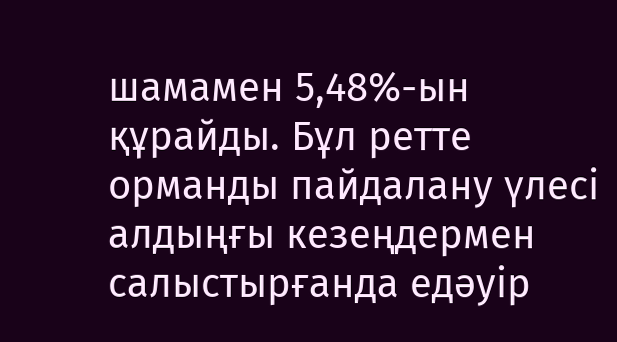шамамен 5,48%-ын құрайды. Бұл ретте орманды пайдалану үлесі алдыңғы кезеңдермен салыстырғанда едәуір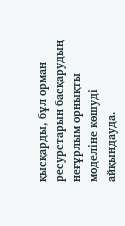қысқарды, бұл орман ресурстарын басқарудың неғұрлым орнықты моделіне көшуді айқындауда.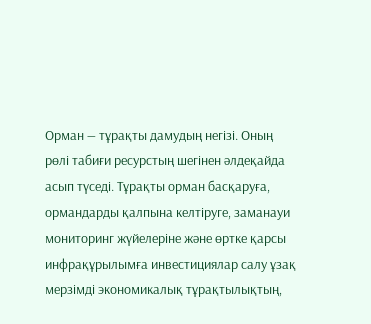Орман — тұрақты дамудың негізі. Оның рөлі табиғи ресурстың шегінен әлдеқайда асып түседі. Тұрақты орман басқаруға, ормандарды қалпына келтіруге, заманауи мониторинг жүйелеріне және өртке қарсы инфрақұрылымға инвестициялар салу ұзақ мерзімді экономикалық тұрақтылықтың,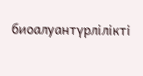биоалуантүрлілікті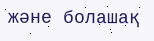және болашақ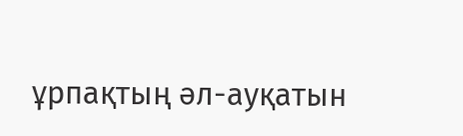ұрпақтың әл-ауқатын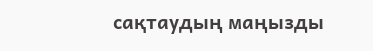сақтаудың маңызды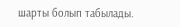шарты болып табылады.